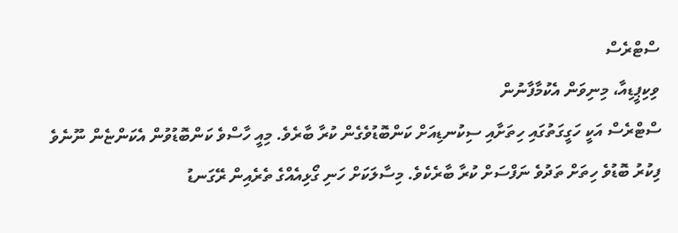ސްޓްރެސް
ވިކިޕީޑިއާ، މިނިވަން އެކުމާފާނުން
ސްޓްރެސް އަކީ ހަގީގަތުގައި ހިތަށާއި ސިކުނޑިއަށް ކަންބޮޑުވެގެން ކުރާ ބާރެވެ. މިއީ ހާސްވެ ކަންބޮޑުވުން އެކަންޏެން ނޫނެވެ ފިކުރު ބޮޑުވެ ހިތަށް ތަދުވެ ނަފްސަށް ކުރާ ބާރެކެވެ. މިސާލަކަށް ހަނި ގޯޅިއެއްގެ ތެރެއިން ރޭގަނޑު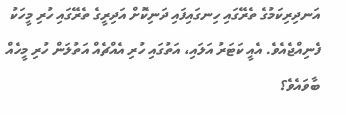އަނދިރިކަމުގެ ތެރޭގައި ހިނގައިފައި ދަނިކޮށް އަދިރީގެ ތެރޭގައި ހުރި މީހަކު ފެނިއްޖެއެވެ. އެއީ ކަޓަރު އަލައި، އަތުގައި ހުރި އެއްޗެއް އަތުލަން ހުރި މީހެއް ބާވައެވެ؟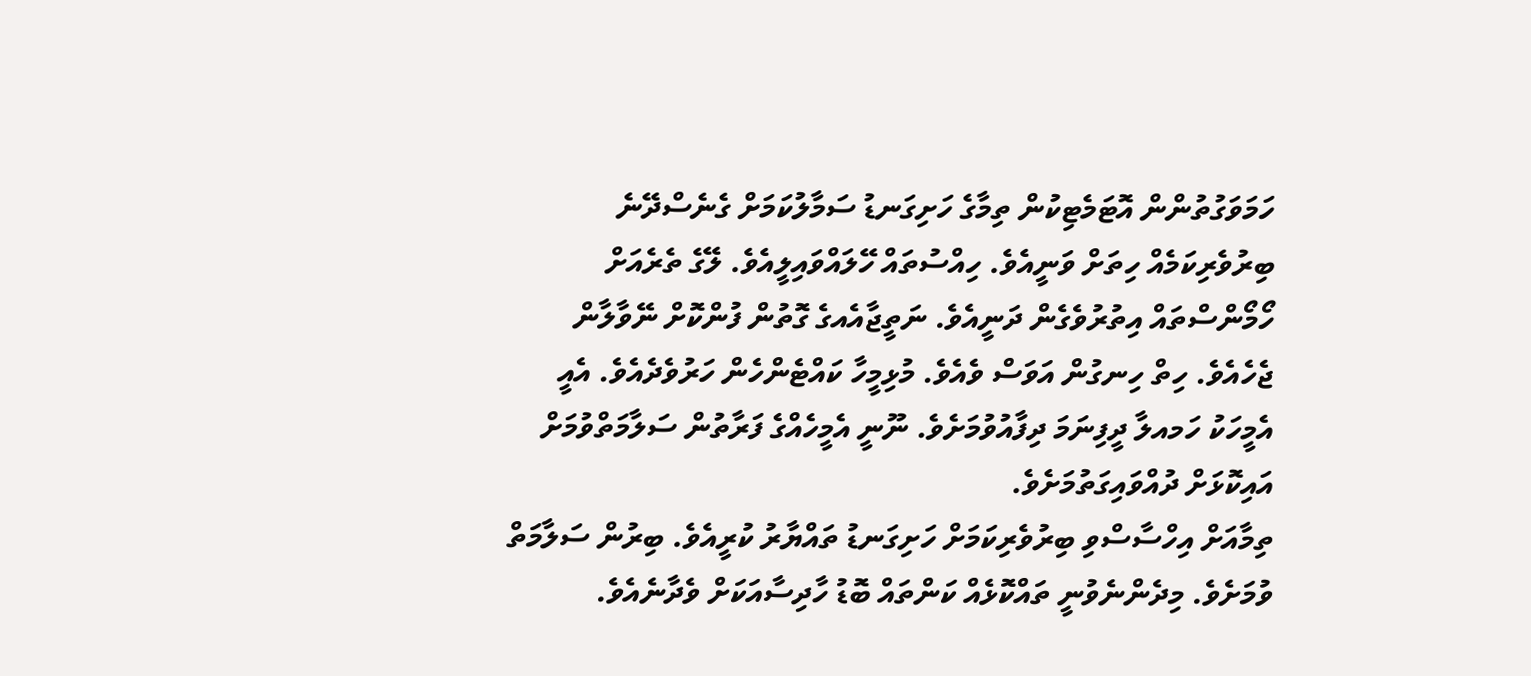ހަމަވަގުތުންން އޮޓަމެޓިކުން ތިމާގެ ހަށިގަނޑު ސަމާލުކަމަށް ގެނެސްދޭނެ ބިރުވެރިކަމެއް ހިތަށް ވަނީއެވެ. ހިއްސުތައް ހޭލައްވައިލީއެވެ. ލޭގެ ތެރެއަށް ހޯމޯންސްތައް އިތުރުވެގެން ދަނީއެވެ. ނަތީޖާއެއގެ ގޮތުން ފުންކޮށް ނޭވާލާން ޖެހެއެވެ. ހިތް ހިނގުން އަވަސް ވެއެވެ. މުޅިމީހާ ކައްޓެންހެން ހަރުވެދެއެވެ. އެއީ އެމީހަކު ހަމއލާ ދީފިނަމަ ދިފާއުވުމަށެވެ. ނޫނީ އެމީހެއްގެ ފަރާތުން ސަލާމަތްވުމަށް އައިކޮޅަށް ދުއްވައިގަތުމަށެވެ.
ތިމާއަށް އިހްސާސްވި ބިރުވެރިކަމަށް ހަށިގަނޑު ތައްޔާރު ކުރީއެވެ. ބިރުން ސަލާމަތް ވުމަށެވެ. މިދެންނެވުނީ ތައްކޮޅެއް ކަންތައް ބޮޑު ހާދިސާއަކަށް ވެދާނެއެވެ.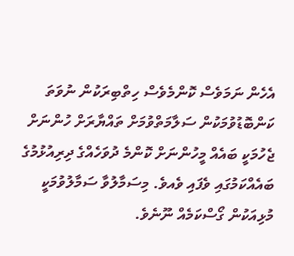އެހެން ނަމަވެސް ކޮންމެވެސް ހިތްބިރަކުން ނުވަތަ ކަންބޮޑުވުމަކުން ސަލާމަތްވުމަށް ތައްޔާރަށް ހުންނަށް ޖެހުމަކީ ބައެއް މީހުންނަށް ކޮންމެ ދުވަހެއްގެ ދިރިއުޅުމުގެ ބައެއްކަމުގައި ވެފައި ވެއވެ. މިސަމާލުވާ ސަމާލުވުމަކީ މުޅިއަކުން ގޯސްކަމެއް ނޫނެވެ.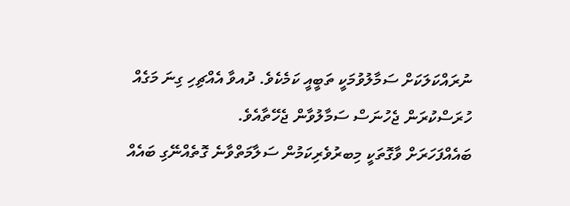ނުރައްކަލަކަށް ސަމާލުވުމަކީ ތަބީއީ ކަމެކެވެ. ދުއވާ އެއްޗިހި ގިނަ މަގެއް ހުރަސްކުރަން ޖެހުނަސް ސަމާލުވާން ޖެހޭތާއެވެ.
ބައެއްފަހަރަށް ވާގޮތަކީ މިބރުވެރިކަމުން ސަލާމަތްވާނެ ގޮތެއްނޭގި ބައެއް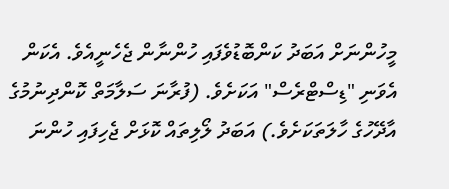މީހުންނަށް އަބަދު ކަންބޮޑުވެފައި ހުންނާން ޖެހެނީއެވެ. އެކަން އެވަނި "ޑިސްޓްރެސް" އަކަށެވެ. (ފުރާނަ ސަލާމަތް ކޮންދިނުމުގެ އާދޭހުގެ ހާލަތަކަށެވެ.) އަބަދު ލޯލިތައް ކޮޅަށް ޖެހިފައި ހުންނަ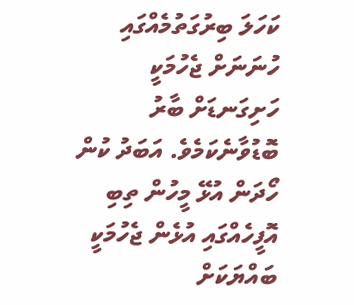ކަހަލަ ބިރުގަތުމެއްގައި ހުނަނަށް ޖެހުމަކީ ހަށިގަނޑަށް ބާރު ބޮޑުވާނެކަމެވެ. އަބަދު ކުން ހޯދަން އުޅޭ މީހުން ތިބި އޮފީހެއްގައި އުޅެން ޖެހުމަކީ ބައްޔަކަށް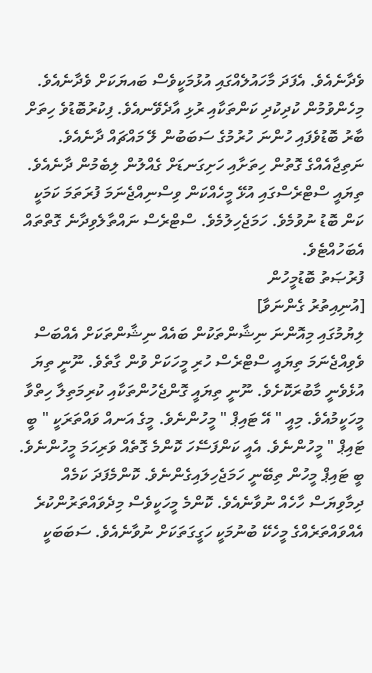ވެދާނެއެވެ. އެފަދަ މާހައުލެއްގައި އުޅުމަކީވެސް ބައޔަކަށް ވެދާނެއެވެ. މިހެންވުމުން ކުދިކުދި ކަންތަކާއި ރުޅި އާދެވޭނއެވެ. ފިކުރުބޮޑުވެ ހިތަށް ބާރު ބޮޑުވެފައި ހުންނަ ހުރުމުގެ ސަބަބުން ލޭ މައްޗައް ދާނެއެވެ. ނަތިޖާއެއްގެ ގޮތުން ހިތަށާއި ހަށިގަނޑަށް ގެއްލުން ލިބެމުން ދާނެއެވެ.
ތިޔައީ ސްޓްރެސްގައި އުޅޭ މީހެއްކަން ވިސްނިއްޖެނަމަ ފުރަތަމަ ކަމަކީ ކަން ބޮޑު ނުވުމެވެ. ހަމަޖެހިލުމެވެ. ސްޓްރެސް ނައްތާލެވިދާނެ ގޮތްތައް އެބަހުއްޓެވެ.
ފުރުޞަތު ބޮޑުމީހުން
[އުނިއިތުރު ގެންނަވާ]
ލިޔުމުގައި މިއޮންނަ ނިޝާންތަކުން ބައެއް ނިޝާންތަކަށް އެއްބަސް ވެވިއްޖެނަމަ ތިޔައީ ސްޓްރެސް ހުރި މީހަކަށް ވުން ގާތެވެ. ނޫނީ ތިޔަ އުޅެވެނީ މާބުރަކޮށެވެ. ނޫނީ ތިޔައީ ގޮންޖެހުންތަކާއި ކުރިމަތިލާ ހިތްވާ މީހަކީމުއެވެ. މިއީ " އޭ ޓައިޕް " މީހުންނެވެ. މީގެ އަނއް ވައްތަރަކީ " ބީ ޓައިޕް " މީހުންނެވެ. އެއީ ކަންފަސޭހަ ކޮންމެ ގޮތެއް ވަރިހަމަ މީހުންނެވެ. ބީ ޓައިޕް މީހުން ތިބޭނީ ހަމަޖެހިލައިގެންނެވެ. ކޮންމެފަދަ ކަމެއް ދިމާވިޔަސް ހާހެއް ނުވާނެއެވެ. ކޮންމެ މީހަކީވެސް މިދެވައްތަރުންކުރެ އެއްވައްތަރެއްގެ މީހެކޭ ބުނުމަކީ ހަގީގަތަކަށް ނުވާނެއެވެ. ސަބަބަކީ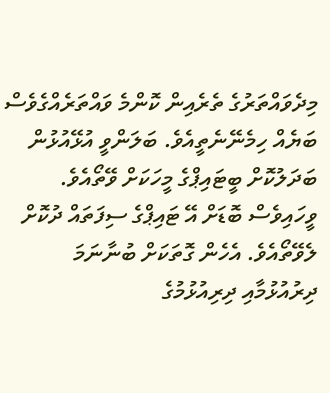މިދެވައްތަރުގެ ތެރެއިން ކޮންމެ ވައްތަރެއްގެވެސް ބަޔެއް ހިމެނޭނެތީއެވެ. ބަލަންވީ އުޅޭއުޅުން ބަދަލުކޮށް ބީޓައިޕްގެ މީހަކަށް ވޭތޯއެވެ. ވީހައިވެސް ބޮޑަށް އޭ ޓައިޕްގެ ސިފަތައް ދުކޮށް ލެވޭތޯއެވެ. އެހެން ގޮތަކަށް ބުނާނަމަ ދިރުއުޅުމާއި ދިރިއުޅުމުގެ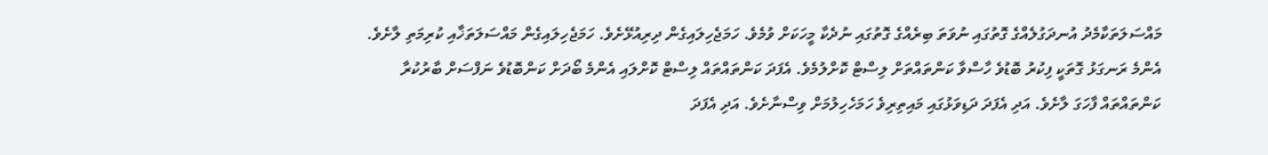މައްސަލަތަކާމެދު އުނދަގުލެއްގެ ގޮތުގައި ނުވަތަ ބިރެއްގެ ގޮތުގައި ނުދެކާ މީހަކަށް ވުމެވެ. ހަމަޖެހިލައިގެން ދިރިއުޅޭށެވެ. ހަމަޖެހިލައިގެން މައްސަލަތަޚާއި ކުރިމަތި ލާށެވެ.
އެންމެ ރަނގަޅު ގޮތަކީ ފިކުރު ބޮޑުވެ ހާސްވާ ކަންތައްތަށް ލިސްޓް ކޮށްލުމެވެ. އެފަދަ ކަންތައްތައް ލިސްޓް ކޮށްލައި އެންމެ ބޯދަށް ކަންބޮޑުވެ ނަފްސަށް ބާރުކުރާ ކަންތައްތައް ފާހަގަ ލާށެވެ. އަދި އެފަދަ ދަޑިވަޅުގައި މައިތިރިވެ ހަމަހެހިލުމަށް ވިސްނާށެވެ. އަދި އެފަދަ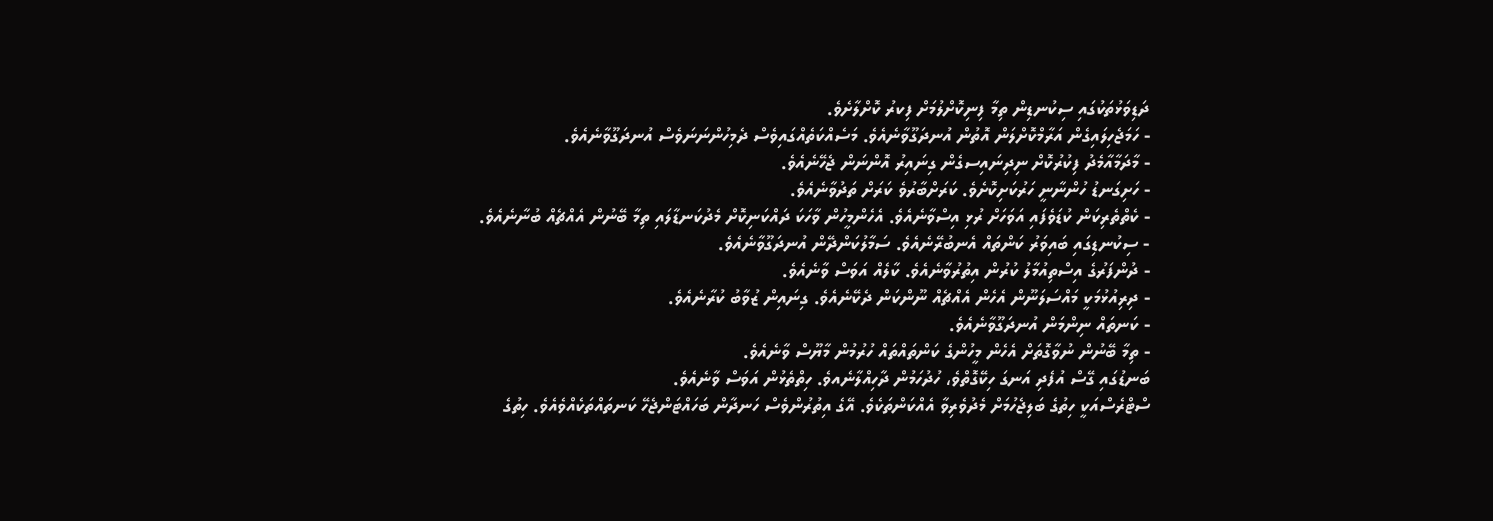ދަޑިވަޅުތަކުގައި ސިކުނޑިން ތިމާ ފިނިކޮށްލުމަށް ފިކރު ކޮށްލާށެވެ.
- ހަމަޖެހިލައިގެން އަރާމްކޮށްލަން އޮތުން އުނދަގޫވާނެއެވެ. މަސެއްކަތެއްގައިވެސް ދެމިހުންނަނަވެސް އުނދަގޫވާނެއެވެ.
- މާދަމާއާމެދު ފިކުރުކޮށް ނިދިނައިސގެން ގިނައިރު އޮންނަން ޖެހޭނެއެވެ.
- ހަށިގަނޑު ހުންނާނީ ހަރުކަށިކޮށެވެ. ކަރަށްބާރުވެ ކަރަށް ތަދުވާނެއެވެ.
- ކެތްތެރިކަން ކުޑަވެފައި އަވަހަށް ރުޅި އިސްވާނެއެވެ. އެހެންމީހުން ވާހަކަ ދައްކަނިކޮށް މެދުކަނޑާލައި ތިމާ ބޭނުން އެއްޗެއް ބުނާނެއެވެ.
- ސިކުނޑިގައި ބައިވަރު ކަންތައް އެނބުރޭނެއެވެ. ސަމާލުކަންދޭން އުނދަގޫވާނެއެވެ.
- ދުންފަރުގެ އިސްތިއުމާލު ކުރުން އިތުރުވާނެއެވެ. ކާލެއް އަވަސް ވާނެއެވެ.
- ދިރިއުޅުމަކީ މައްސަލަނޫން އެހެން އެއްޗެއް ނޫންކަން ދެކޭނެއެވެ. ގިނައިން ޒުވާބު ކުރާނެއެވެ.
- ކަނތައް ނިންމަން އުނދަގޫވާނެއެވެ.
- ތިމާ ބޭނުން ނުވާގޮތަށް އެހެން މީހުންގެ ކަންތައްތައް ހުރުމުން މާޔޫސް ވާނެއެވެ.
ބަނޑުގައި ގޭސް އުފެދި އަނގަ ހިކޭގޮތްވެ، ހުދުހަމުން ދާހިއްލާނެއވެ. ހިތްތެޅުން އަވަސް ވާނެއެވެ.
ސްޓްރެސްއަކީ ހިތުގެ ބަލިޖެހުމަށް މެދުވެރިވާ އެއްކަންތަކެވެ. އޭގެ އިތުރުންވެސް ހަނދާން ބަހައްޓަންޖެހޭ ކަނތައްތަކެއްވެއެވެ. ހިތުގެ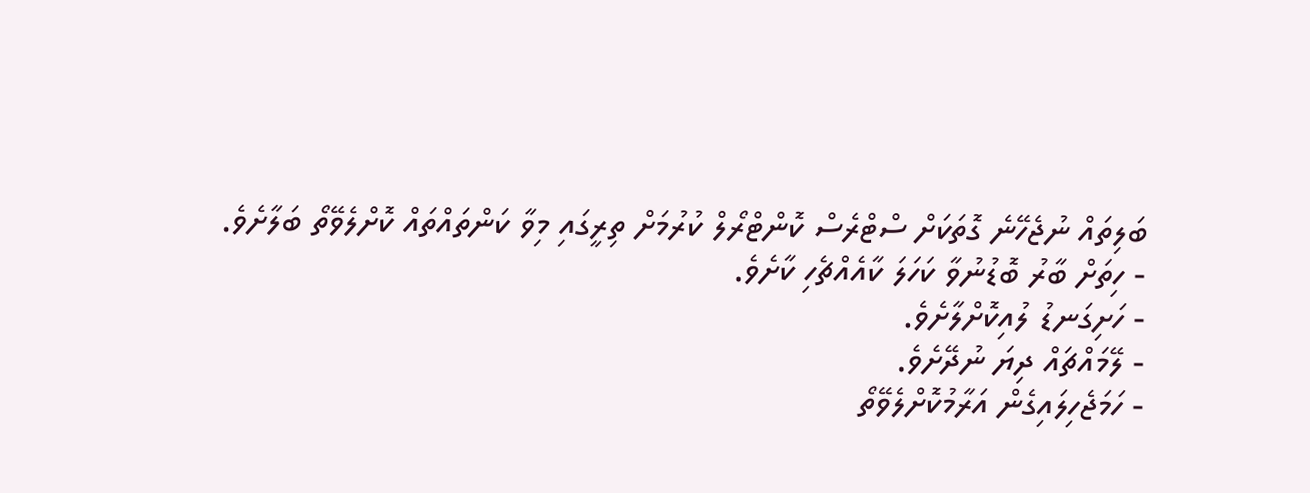ބަލިތައް ނުޖެހޭނެ ގޮތަކަށް ސްޓްރެސް ކޮންޓްރޯލް ކުރުމަށް ތިރީގައި މިވާ ކަންތައްތައް ކޮށްލެވޭތޯ ބަލާށެވެ.
- ހިތަށް ބާރު ބޮޑުނުވާ ކަހަލަ ކާއެއްޗެހި ކާށެވެ.
- ހަށިގަނޑު ލުއިކޮށްލާށެވެ.
- ލޭމައްޗައް ދިޔަ ނުދޭށެވެ.
- ހަމަޖެހިލައިގެން އަރާމުކޮށްލެވޭތޯ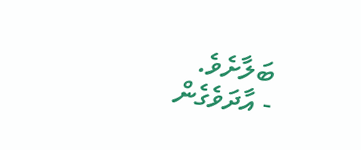ބަލާށެވެ.
- އާދަވެގެން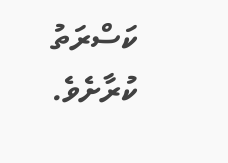ކަސްރަތު ކުރާށެވެ.